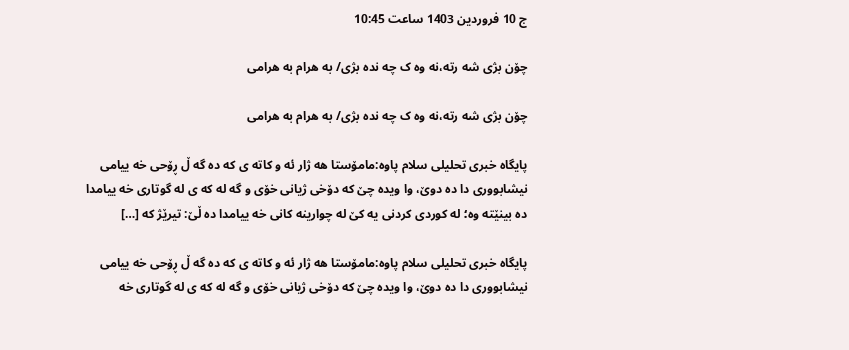ج 10 فروردین 1403 ساعت 10:45

چۆن بژی شه رته،نه وه ک چه نده بژی/ به هرام به هرامی

چۆن بژی شه رته،نه وه ک چه نده بژی/ به هرام به هرامی

پایگاه خبری تحلیلی سلام پاوه:مامۆستا هه ژار ئه و کاته ی که ده گه ڵ ڕۆحی خه ییامی نیشابووری دا ده دوێ، وا ویده چێ که دۆخی ژیانی خۆی و گه له که ی له گوتاری خه ییامدا ده بینێته وه؛ له کوردی کردنی یه کێ له چوارینه کانی خه ییامدا ده ڵێ: تیرێژ که […]

پایگاه خبری تحلیلی سلام پاوه:مامۆستا هه ژار ئه و کاته ی که ده گه ڵ ڕۆحی خه ییامی نیشابووری دا ده دوێ، وا ویده چێ که دۆخی ژیانی خۆی و گه له که ی له گوتاری خه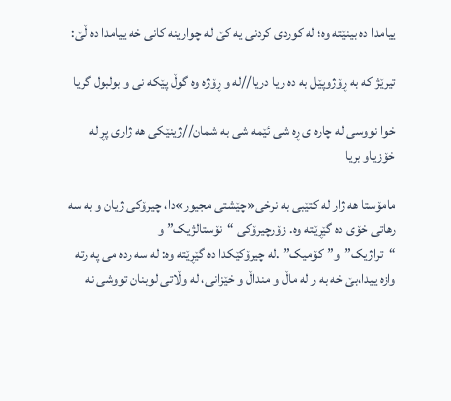ییامدا ده بینێته وه؛ له کوردی کردنی یه کێ له چوارینه کانی خه ییامدا ده ڵێ:

تیرێژ که به ڕۆژوپێل به ده ریا دریا//له و ڕۆژه وه گوڵ پێکه نی و بولبول گریا

خوا نووسی له چاره ی ڕه شی ئێمه شی به شمان//ژینێکی هه ژاری پڕ له خۆزیاو بریا

مامۆستا هه ژار له کتێبی به نرخی«چێشتی مجیور»دا، چیرۆکی ژیان و به سه رهاتی خۆی ده گێڕێته وه. زۆرچیرۆکی “نۆستالژیک” و “تراژیک”و”کۆمیک” .له چیرۆکێکدا ده گێڕێته وه: له سه رده می په رته وازه ییدا،بێ خه به ر له ماڵ و منداڵ و خێزانی، له وڵاتی لوبنان تووشی نه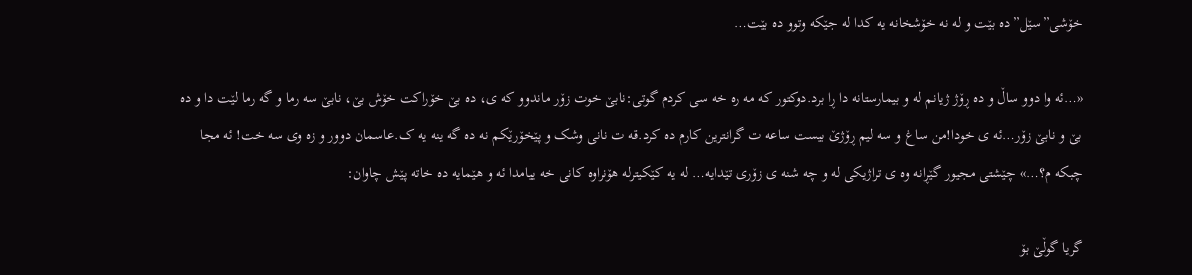خۆشی”سێل”ده بێت و له نه خۆشخانه یه کدا له جێکه وتوو ده بێت…

«…ئه وا دوو ساڵ و ده ڕۆژ ژیانم له و بیمارستانه دا ڕا برد.دوکتور که مه ره خه سی کردم گوتی:نابێ خوت زۆر ماندوو که ی، ده بێ خۆراکت خۆش بێ، نابێ سه رما و گه رما لێت دا و ده بێ و نابێ زۆر…ئه ی خودا!من ساغ و سه لیم ڕۆژێ بیست ساعه ت گرانترین کارم ده کرد.قه ت نانی وشک و پێخۆرێکم نه ده گه ینه یه ک.عاسمان دوور و زه وی سه خت! ئه مجا چبکه م؟…» چێشتی مجیور گێڕانه وه ی تراژیکی له و چه شنه ی زۆری تێدایه… له یه کێکیترله هۆنراوه کانی خه ییامدا ئه و هێمایه ده خاته پێش چاوان:

گریا گوڵێ بۆ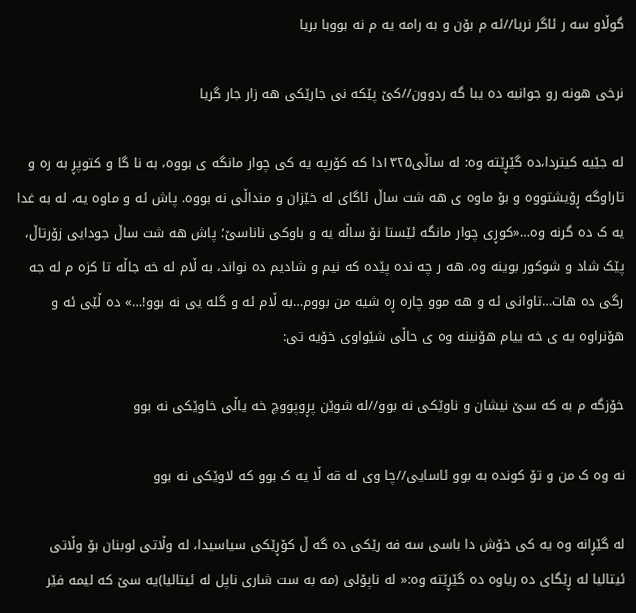گوڵاو سه ر ئاگر نریا//ئه م بۆن و به رامه یه م نه بووبا بریا

نرخی هونه رو جوانیه ده یبا گه ردوون//کێ پێکه نی جارێکی هه زار جار گریا

له جێیه کیتردا،ده گێڕێته وه: له ساڵی١٣٢۵دا که کۆرپه یه کی چوار مانگه ی بووه، به نا گا و کتوپڕ به ره و تاراوگه ڕۆیشتووه و بۆ ماوه ی هه شت ساڵ ئاگای له خێزان و منداڵی نه بووه. پاش ئه و ماوه یه، له به غدا یه ک ده گرنه وه…«کوڕی چوار مانگه ئێستا نۆ ساڵه یه و باوکی ناناسێ؛ پاش هه شت ساڵ جودایی زۆرتاڵ، پێک شاد و شوکور بوینه وه. هه ر چه نده پێده که نیم و شادیم ده نواند، به ڵام له خه جاڵه تا کزه م له جه رگی ده هات…تاوانی ئه و هه موو چاره ڕه شیه من بووم…به ڵام ئه و گله یی نه بوو!…» ده ڵێی ئه و هۆنراوه یه ی خه ییام هۆنینه وه ی حاڵی شێواوی خۆیه تی:

خۆزگه م به که سێ نیشان و ناوێکی نه بوو//له شوێن پڕوپووچ خه یاڵی خاوێکی نه بوو

نه وه ک من و تۆ کونده به بوو ئاسایی//چا وی له قه ڵا یه ک بوو که لاوێکی نه بوو

له گێڕانه وه یه کی خۆش دا باسی سه فه رێکی ده گه ڵ کۆڕێکی سیاسیدا، له وڵاتی لوبنان بۆ وڵاتی ئیتالیا له ڕێگای ده ریاوه ده گێڕێته وه:« له ناپۆلی (مه به ست شاری ناپل له ئیتالیا)یه سێ که لیمه فێر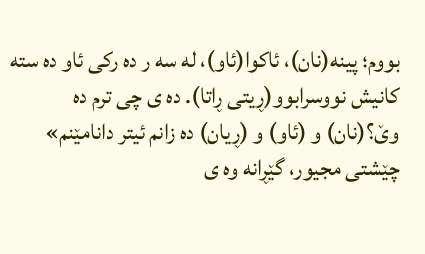بووم؛ پینه(نان)، ئاکوا(ئاو)، له سه ر ده رکی ئاو ده سته کانیش نووسرابوو(ڕیتی ڕاتا). ده ی چی ترم ده وێ؟(نان) و (ئاو) و (ڕیان) ده زانم ئیتر دانامێنم» چێشتی مجیور، گێڕانه وه ی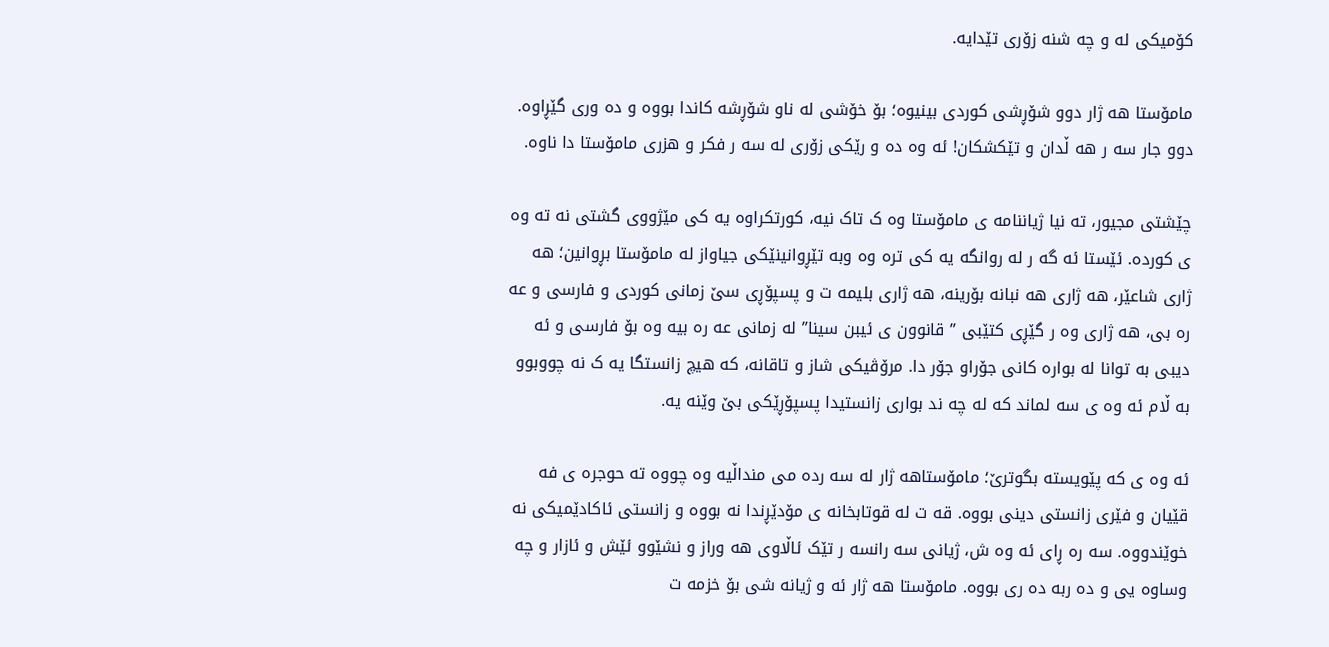کۆمیکی له و چه شنه زۆری تێدایه.

مامۆستا هه ژار دوو شۆڕشی کوردی بینیوه؛ بۆ خۆشی له ناو شۆڕشه کاندا بووه و ده وری گێڕاوه. دوو جار سه ر هه ڵدان و تێکشکان! ئه وه ده و رێکی زۆری له سه ر فکر و هزری مامۆستا دا ناوه.

چێشتی مجیور، ته نیا ژیاننامه ی مامۆستا وه ک تاک نیه، کورتکراوه یه کی مێژووی گشتی نه ته وه ی کورده. ئێستا ئه گه ر له روانگه یه کی تره وه وبه تێڕوانینێکی جیاواز له مامۆستا بڕوانین؛ هه ژاری شاعێر، هه ژاری هه نبانه بۆرینه، هه ژاری بلیمه ت و پسپۆڕی سێ زمانی کوردی و فارسی و عه ره بی، هه ژاری وه ر گێڕی کتێبی ” قانوون ی ئیبن سینا” له زمانی عه ره بیه وه بۆ فارسی و ئه دیبی به توانا له بواره کانی جۆراو جۆر دا. مرۆڤیکی شاز و تاقانه، که هیچ زانستگا یه ک نه چووبوو به ڵام ئه وه ی سه لماند که له چه ند بواری زانستیدا پسپۆڕێکی بێ وێنه یه.

ئه وه ی که پێویسته بگوترێ؛ مامۆستاهه ژار له سه رده می منداڵیه وه چووه ته حوجره ی فه قێیان و فێری زانستی دینی بووه. قه ت له قوتابخانه ی مۆدێڕندا نه بووه و زانستی ئاکادێمیکی نه خوێندووه. سه ره ڕای ئه وه ش، ژیانی سه رانسه ر تێک ئاڵاوی هه وراز و نشێوو ئێش و ئازار و چه وساوه یی و ده ربه ده ری بووه. مامۆستا هه ژار ئه و ژیانه شی بۆ خزمه ت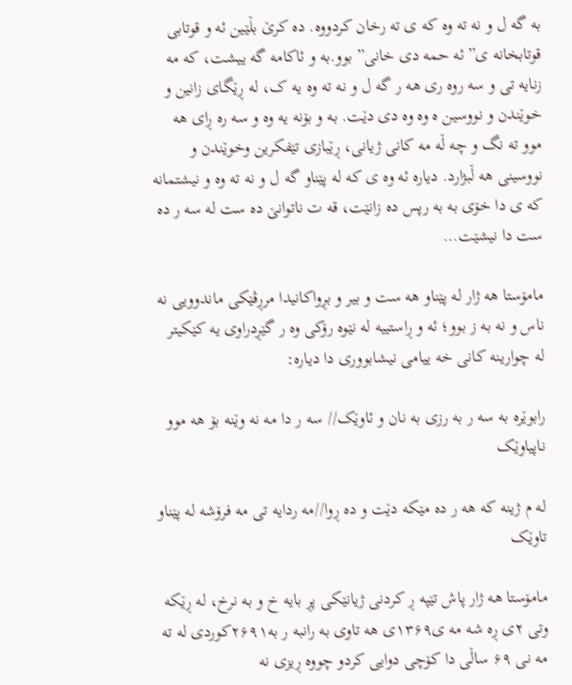به گه ل و نه ته وه که ی ته رخان کردووه. ده کرێ بڵێین ئه و قوتابی قوتابخانه ی” ئه حمه دی خانی” بوو.به و ئاکامه گه ییشت، که مه زنایه تی و سه روه ری هه ر گه ل و نه ته وه یه ک، له ڕێگای زانین و خوێندن و نووسین ه وه وه دی دێت. به و بۆنه یه وه و سه ره ڕای هه موو ته نگ و چه ڵه مه کانی ژیانی، ڕێبازی تێفکرین وخوێندن و نووسینی هه ڵبژارد. دیاره ئه وه ی که له پێناو گه ل و نه ته وه و نیشتمانه که ی دا خۆی به به رپس ده زانێت، قه ت ناتوانێ ده ست له سه ر ده ست دا نیشێت…

مامۆستا هه ژار له پێناو هه ست و بیر و بڕواکانیدا مرڕڤێکی ماندوویی نه ناس و نه به ز بوو؛ ئه و ڕاستییه له نێوه رۆکی وه ر گێڕدراوی یه کێکیتر له چوارینه کانی خه ییامی نیشابووری دا دیاره:

رابوێره به سه ر به رزی به نان و ئاوێک// سه ر دا مه نه وێنه بۆ هه موو ناپیاوێک

له م ژینه که هه ر ده مێکه دێت و ده ڕوا//مه ردایه تی مه فرۆشه له پێناو تاوێک

مامۆستا هه ژار پاش تێپه ڕ کردنی ژیانێکی پڕ بایه خ و به نرخ، له ڕێکه وتی ٢ی ڕه شه مه ی١٣۶٩ی هه تاوی به رانبه ر به٢۶٩١کوردی له ته مه نی ۶٩ ساڵی دا کۆچی دوایی کردو چووه ڕیزی نه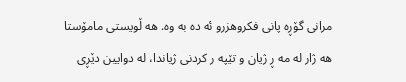مرانی گۆڕه پانی فکروهزرو ئه ده به وه. هه ڵویستی مامۆستا هه ژار له مه ڕ ژیان و تێپه ر کردنی ژیاندا، له دوایین دێڕی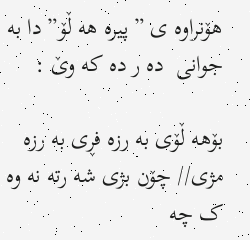هۆنراوه ی ” پیره هه ڵۆ” دا به جوانی  ده ر ده که وێ :

بۆهه ڵۆی به رزه فڕی به رزه مژی// چۆن بژی شه رته نه وه ک چه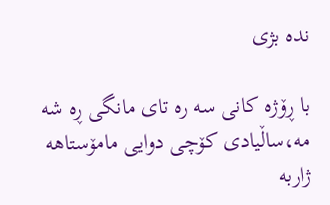نده بژی

با ڕۆژه کانی سه ره تای مانگی ڕه شه مه،ساڵیادی کۆچی دوایی مامۆستاهه ژاربه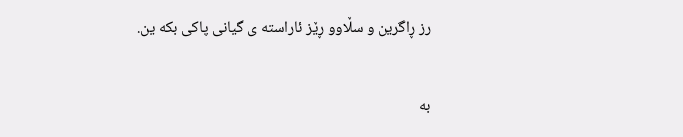رز ڕاگرین و سڵاوو ڕێز ئاراسته ی گیانی پاکی بکه ین.

به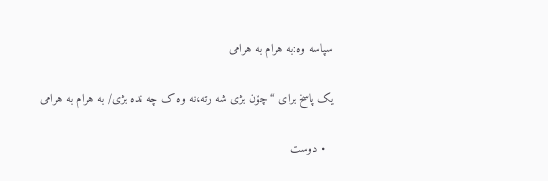سپاسه وه:به هرام به هرامی

یک پاسخ برای “چۆن بژی شه رته،نه وه ک چه نده بژی/ به هرام به هرامی

  • دوست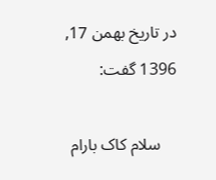در تاریخ بهمن 17, 1396 گفت:

    سلام کاک بارام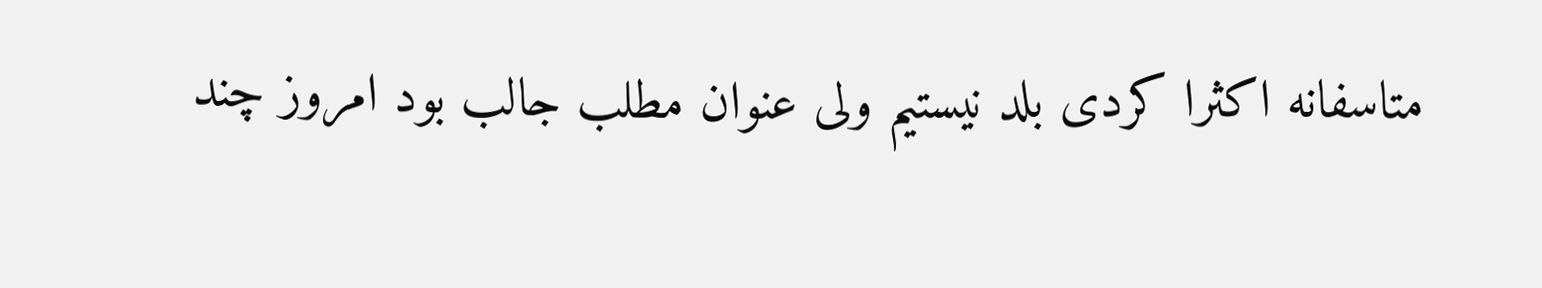متاسفانه اکثرا کردی بلد نیستیم ولی عنوان مطلب جالب بود امروز چند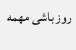روز باشی مهمه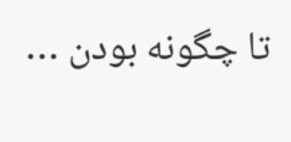تا چگونه بودن …